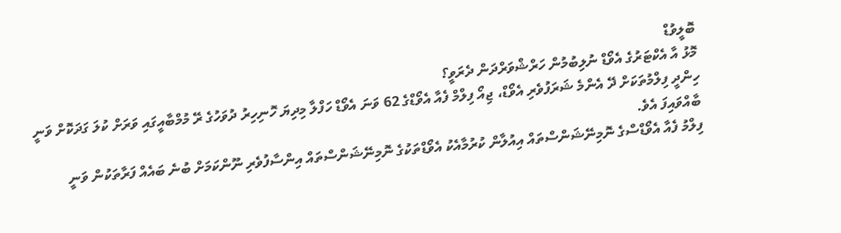ބޮލީވުޑް
މޮޅު އާ އެކްޓަރުގެ އެވޯޑް ނުލިބުމުން ހަރްޝްވަރްދަން ދެރަވީ؟
ހިންދީ ފިލްމުތަކަށް ދޭ އެންމެ ޝަރަފުވެރި އެވޯޑް، ޖިއޯ ފިލްމް ފެއާ އެވޯޑްގެ 62 ވަނަ އެވޯޑް ހަފްލާ މިދިޔަ ހޮނިހިރު ދުވަހުގެ ރޭ މުމްބާއީގައި ވަރަށް ކުލަ ގަދަކޮށް ވަނީ ބާއްވައިފަ އެވެ.
ފިލްމު ފެއާ އެވޯޑްސްގެ ނޮމިނޭޝަންސްތައް އިއުލާން ކުރުމާއެކު އެވޯޑްތަކުގެ ނޮމިނޭޝަންސްތައް އިންސާފުވެރި ނޫންކަމަށް ބުނެ ބައެއް ފަރާތަކުން ވަނީ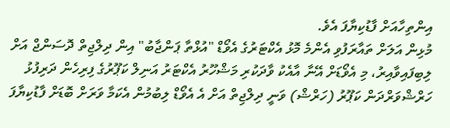އިންތިހާއަށް ފާޑުކިޔާފަ އެވެ.
މުޅިން އަލަށް ތައާރަފުވި އެންމެ މޮޅު އެކްޓަރުގެ އެވޯޑް "އުޅްތާ ޕަންޖާބު" އިން ދިލްޖިތް ދޮސަންޖް އަށް ލިބިފައިވާއިރު، މި އެވޯޑަށް އޭނާ އާއެކު ވާދަކުރި މަޝްހޫރު އެކްޓަރު އަނިލް ކަޕޫރުގެ ފިރިހެން ދަރިފުޅު ހަރްޝްވަރްދަން ކަޕޫރު (ހަރްޝް) ވަނީ ދިލްޖިތް އަށް އެ އެވޯޑް ލިބުމުން އެކަމާ ވަރަށް ބޮޑަށް ފާޑުކިޔާފަ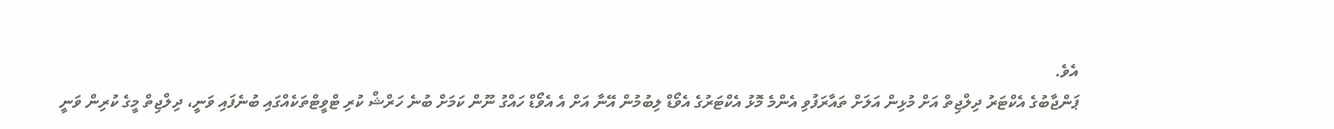އެވެ.
ޕަންޖާބުގެ އެކްޓަރު ދިލްޖިތް އަށް މުޅިން އަލަށް ތައާރަފުވި އެންމެ މޮޅު އެކްޓަރުގެ އެވޯޑް ލިބުމުން އޭނާ އަށް އެ އެވޯޑް ހައްގު ނޫން ކަމަށް ބުނެ ހަރްޝް ކުރި ޓްވީޓްތަކެއްގައި ބުނެފައި ވަނީ، ދިލްޖިތް މީގެ ކުރިން ވަނީ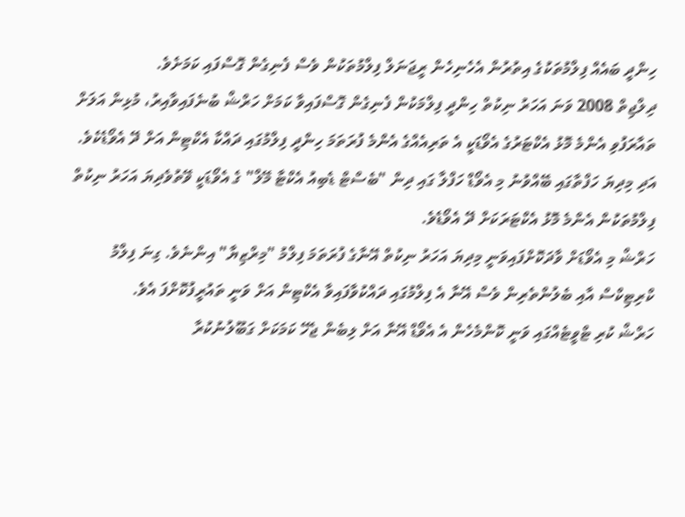ހިންދީ ބައެއް ފިލްމުތަކުގެ އިތުރުން އެހެނިހެން ރީޖަނަލް ފިލްމުތަކުން ވެސް ފެނިގެން ގޮސްފައި ކަމަށެވެ.
ދިލްޖިތް 2008 ވަނަ އަހަރު ނިކުތް ހިންދީ ފިލްމަކުން ފެނިގެން ގޮސްފައިވާ ކަމަށް ހަރްޝް ބުނެފައިވާއިރު، މުޅިން އަލަށް ތައާރަފުވި އެންމެ މޮޅު އެކްޓަރުގެ އެވޯޑަކީ އެ ތަރިއެއްގެ އެންމެ ފުރަތަމަ ހިންދީ ފިލްމުގައި ދައްކާ އެކްޓިން އަށް ދޭ އެވޯޑެކެވެ. އަދި މިދިޔަ ހަފްތާގައި ބޭއްވުނު މި އެވޯޑް ހަފްލާ ގައި ދިން "ބެސްޓް ޑެބިއު އެކްޓާ މޭލް" ގެ އެވޯޑަކީ ވޭތުވެދިޔަ އަހަރު ނިކުތް ފިލްމުތަކުން އެންމެ މޮޅު އެކްޓަރަކަށް ދޭ އެވޯޑެވެ.
ހަރްޝް މި އެވޯޑަށް ވާދަކޮށްފައިވަނީ މިދިޔަ އަހަރު ނިކުތް އޭނާގެ ފުރަތަމަ ފިލްމު "މިރްޒިޔާ" އިންނެވެ. ގިނަ ފިލްމު ކްރިޓިކްސް އާއި ބެލުންތެރިން ވެސް އޭނާ އެ ފިލްމުގައި ދައްކުވާފައިވާ އެކްޓިން އަށް ވަނީ ތައުރީފުކޮށްފަ އެވެ.
ހަރްޝް ކުރި ޓްވީޓެއްގައި ވަނީ ކޮންމެހެން އެ އެވޯޑް އޭނާ އަށް ލިބެން ޖެހޭ ކަމަކަށް ގަބޫލުނުކުރާ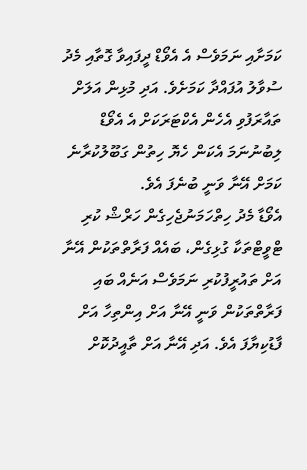ކަމަށާއި ނަމަވެސް އެ އެވޯޑް ދީފައިވާ ގޮތާއި މެދު ސުވާލު އުފައްދާ ކަމަށެވެ. އަދި މުޅިން އަލަށް ތައާރަފުވި އެހެން އެކްޓަރަކަށް އެ އެވޯޑް ލިބުނުނަމަ އެކަން ހެޔޮ ހިތުން ގަބޫލުކުރާނެ ކަމަށް އޭނާ ވަނީ ބުނެފަ އެވެ.
އެވޯޑާ މެދު ހިތްހަމަނުޖެހިގެން ހަރްޝް ކުރި ޓްވީޓްތަކާ ގުޅިގެން، ބައެއް ފަރާތްތަކުން އޭނާ އަށް ތައުރީފުކުރި ނަމަވެސް އަނެއް ބައި ފަރާތްތަކުން ވަނީ އޭނާ އަށް އިންތިހާ އަށް ފާޑުކިޔާފަ އެވެ. އަދި އޭނާ އަށް ތާއީދުކޮށް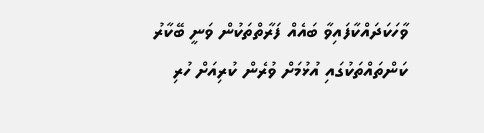ވާހަކަދައްކާފައިވާ ބައެއް ފަރާތްތަކުން ވަނީ ބޭކާރު ކަންތައްތަކުގައި އުޅުމަށް ވުރެން ކުރިއަށް ހުރި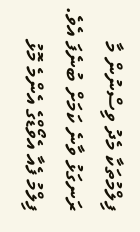ފިލްމުތަކާ މެދު ވިސްނުން މާ ރަނގަޅު ވާނެ ކަމަށް ބުނެފަ އެވެ.
ފިލްމު ފެއާ އެވޯޑްގެ އެންމެ މޮޅު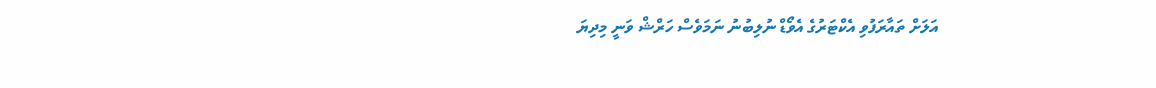އަލަށް ތައާރަފުވި އެކްޓަރުގެ އެވޯޑް ނުލިބުނު ނަމަވެސް ހަރްޝް ވަނީ މިދިޔަ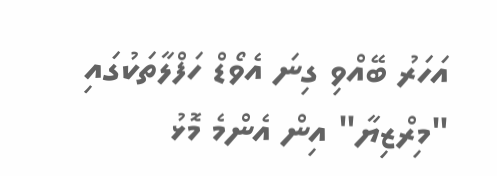އަހަރު ބޭއްވި ގިނަ އެވޯޑް ހަފްލާތަކުގައި "މިރްޒިޔާ" އިން އެންމެ މޮޅު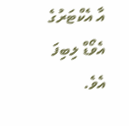އާ އެކްޓަރުގެ އެވޯޑް ލިބިފަ އެވެ.